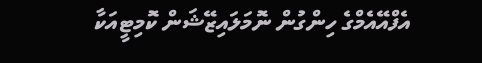އެފްއޭއެމްގެ ހިންގުން ނޮމަލައިޒޭޝަން ކޮމިޓީއަކާ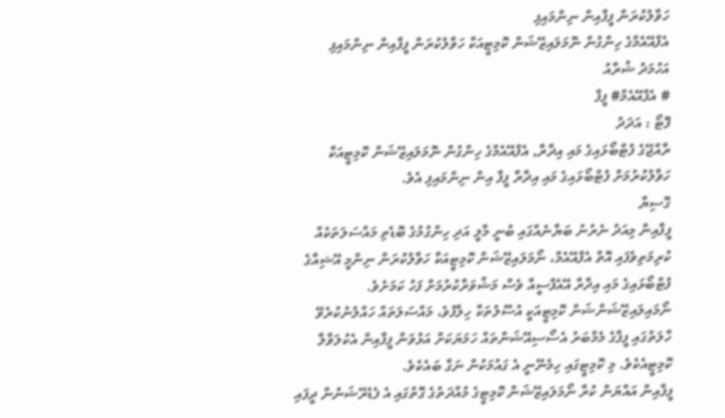ހަވާލުކުރަން ފީފާއިން ނިންމައިފި
އެފްއޭއެމްގެ ހިންގުން ނޮމަލައިޒޭޝަން ކޮމިޓީއަކާ ހަވާލުކުރަން ފީފާއިން ނިންމައިފި
އަހުމަދު ޝުރާއު
# އެފްއޭއެމް# ފީފާ
ފޮޓޯ : އަދަދު
ރާއްޖޭގެ ފުޓްބޯޅައިގެ މައި އިދާރާ, އެފްއޭއެމްގެ ހިންގުން ނޮމަލައިޒޭޝަން ކޮމިޓީއަކާ ހަވާލުކުރުމަށް ފުޓްބޯޅައިގެ މައި އިދާރާ ފީފާ އިން ނިންމައިފި އެވެ.
ގޮސިޔާ
ފީފާއިން މިއަދު ނެރުނު ބަޔާނެއްގައި ބުނީ މާލީ އަދި ހިންގުމުގެ ބޮޑެތި މައްސަލަތަކެއް ކުރިމަތިވެފައި އޮތް އެފްއޭއެމް، ނޯމަލައިޒޭޝަން ކޮމިޓީއަކާ ހަވާލުކުރަން ނިންމީ އޭޝިއާގެ ފުޓްބޯޅައިގެ މައި އިދާރާ އޭއެފްސީއާ ވެސް މަޝްވަރާކުރުމަށް ފަހު ކަމަށެވެ.
ނޯމައިލައިޒޭޝަންޝަން ކޮމިޓީއަކީ އުސޫލުތަކާ ހިލާފުވެ، މައްސަލަތައް ހައްލުނުކުރެވޭ ހާލަތުގައި ފީފާގެ މެމްބަރު އެސޯސިއޭޝަންތައް ހަމަޔަކަށް އަޅުވަން ފީފާއިން އެކުލަވާލާ ކޮމިޓީއެކެވެ. މި ކޮމިޓީގައި ހިމެނޭނީ އެ ގައުމަކުން ނަގާ ބައެކެވެ.
ފީފާއިން އައްޔަން ކުރާ ނޯމަލައިޒޭޝަން ކޮމިޓީގެ މުއްދަތުގެ ގޮތުގައި އެ ފެޑެރޭޝަނުން ދީފައި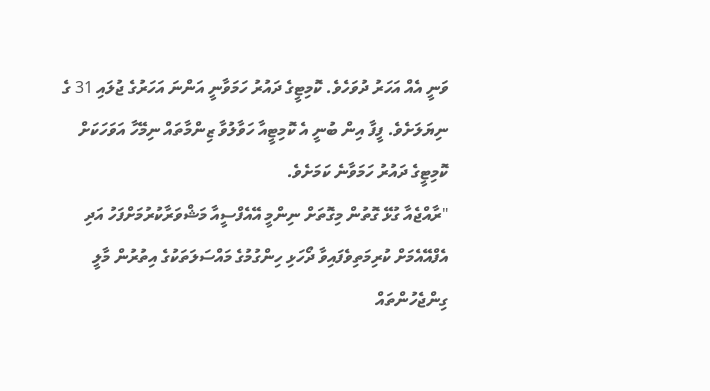ވަނީ އެއް އަހަރު ދުވަހެވެ. ކޮމިޓީގެ ދައުރު ހަމަވާނީ އަންނަ އަހަރުގެ ޖުލައި 31 ގެ ނިޔަލަށެވެ. ފީފާ އިން ބުނީ އެ ކޮމިޓީއާ ހަވާލުވާ ޒިންމާތައް ނިމޭހާ އަވަހަކަށް ކޮމިޓީގެ ދައުރު ހަމަވާނެ ކަމަށެވެ.
"ރާއްޖެއާ ގުޅޭ ގޮތުން މިގޮތަށް ނިންމީ އޭއެފްސީއާ މަޝްވަރާކުރުމަށްފަހު އަދި އެފްއޭއެމަށް ކުރިމަތިވެފައިވާ ދޯހަޅި ހިންގުމުގެ މައްސަލަތަކުގެ އިތުރުން މާލީ ގިންޖެހުންތައް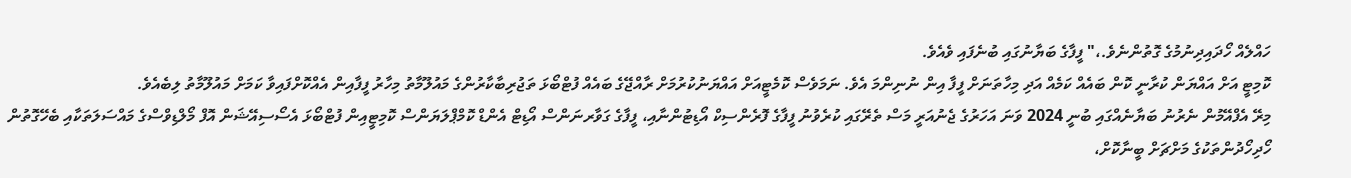ހައްލެއް ހޯދައިދިނުމުގެ ގޮތުންނެވެ.،" ފީފާގެ ބަޔާނުގައި ބުނެފައި ވެއެވެ.
ކޮމިޓީ އަށް އައްޔަން ކުރާނީ ކޮން ބައެއް ކަމެއް އަދި މިހާތަނަށް ފީފާ އިން ނުނިންމަ އެވެ. ނަމަވެސް ކޮމެޓީއަށް އައްޔަނުކުރުމަށް ރާއްޖޭގެ ބައެއް ފުޓްބޯޅަ ތަޖުރިބާކާރުންގެ މައުލޫމާތު މިހާރު ފީފާއިން އެއްކޮށްފައިވާ ކަމަށް މައުލޫމާތު ލިބެއެވެ.
މިރޭ އެފްއޭމުން ނެރުނު ބަޔާނެއްގައި ބުނީ 2024 ވަނަ އަހަރުގެ ޖެނުއަރީ މަސް ތެރޭގައި ކުރެވުނު ފީފާގެ ފޮރެންސިކް އޯޑިޓުންނާއި، ފީފާގެ ގަވާރނަންސް އޯޑިޓް އެންޑް ކޮމްޕްލަޔަންސް ކޮމިޓީއިން ފުޓްބޯޅަ އެސޯސިއޭޝަން އޮފް މޯލްޑިވްސްގެ މައްސަލަތަކާއި ބެހޭގޮތުން ހޯދިހޯދުންތަކުގެ މަށްޗަށް ބީނާކޮށް،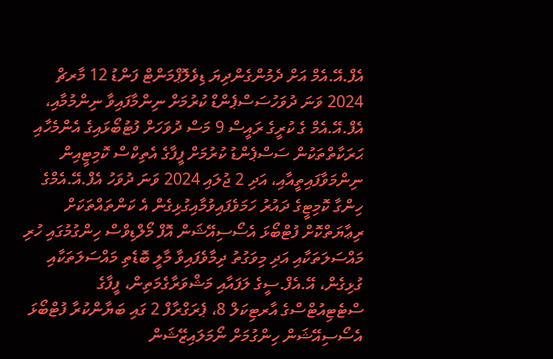އެފް.އޭ.އެމް އަށް ދެމުންގެންދިޔަ ޑިވެލޮޕްމަންޓް ފަންޑު 12 މާރޗް 2024 ވަނަ ދުވަހުސަސްޕެންޑް ކުރުމަށް ނިންމާފައިވާ ނިންމުމާއި، އެފް.އޭ.އެމް ގެ ކުރީގެ ރައީސް 9 މަސް ދުވަހަށް ފުޓުބޯޅައިގެ އެންމެހާއި ޙަރަކާތްތަކުން ސަސްޕެންޑު ކުރުމަށް ފީފާގެ އެތިކްސް ކޮމިޓީއިން ނިންމަވާފައިތީއާއި، އަދި 2 ޖުލައި 2024 ވަނަ ދުވަހު އެފް.އޭ.އެމްގެ ހިންގާ ކޮމިޓީގެ ދައުރު ހަމަވެފައިވުމާއިގުޅިގެން އެ ކަންތައްތަކަށް ރިޢާޔަތްކޮށް ފުޓްބޯޅަ އެސޯސިއޭޝަން އޮފް މޯލްޑިވްސް ހިންގުމުގައި ހުރި މައްސަލަތަކާއި އަދި މިވަގުތު ދިމާވެފައިވާ މާލީ ބޮޑެތި މައްސަލަތަކާއި ގުޅިގެން، އޭ.އެފް.ސީގެ ލަފައާއި މަޝްވަރާގެމަތިން، ފީފާގެ ސްޓެޓިއުޓްސްގެ އާރޓިކަލް 8، ޕެރަގްރާފް 2 ގައި ބަޔާންކުރާ ފުޓްބޯޅަ އެސޯސިއޭޝަން ހިންގުމަށް ނޯމަލައިޒޭޝަން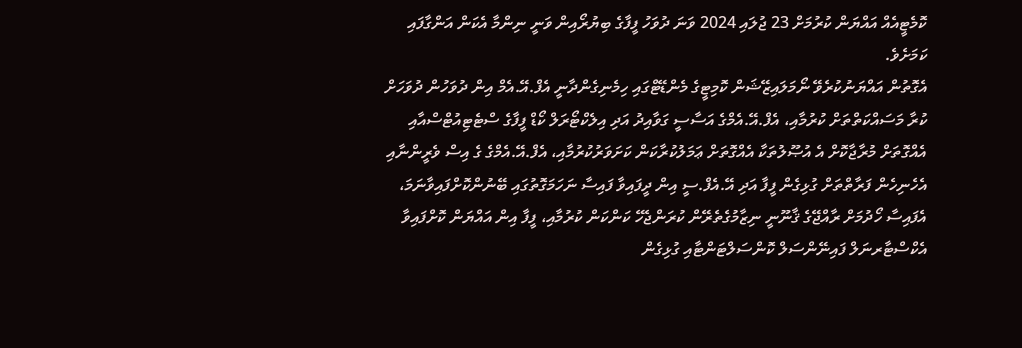ކޮމެޓީއެއް އައްޔަން ކުރުމަށް 23 ޖުލައި 2024 ވަނަ ދުވަހު ފީފާގެ ބިޔުރޯއިން ވަނީ ނިންމާ އެކަން އަންގާފައި ކަމަށެވެ.
އެގޮތުން އައްޔަނުކުރެވޭ ނޯމަލައިޒޭޝަން ކޮމިޓީގެ މެންޑޭޓްގައި ހިމެނިގެންދާނީ އެފް.އޭ.އެމް އިން ދުވަހުން ދުވަހަށް ކުރާ މަސައްކަތްތަށް ކުރުމާއި، އެފް.އޭ.އެމްގެ އަސާސީ ގަވާއިދު އަދި އިލެކްޓޯރަލް ކޯޑް ފީފާގެ ސްޓެޓިއުޓްސްއާއި އެއްގޮތަށް މުރާޖާކޮށް އެ އުޞޫލުތަކާ އެއްގޮތަށް ޢަމަލުކުރާކަން ކަށަވަރުކުރުމާއި، އެފް.އޭ.އެމްގެ ގެ އިސް ވެރީންނާއި އެހެނިހެން ފަރާތްތަށް ގުޅިގެން ފީފާ އަދި އޭ.އެފް.ސީ އިން ދީފައިވާ ފައިސާ ނަހަމަގޮތުގައި ބޭނުންކޮށްފައިވާނަމަ، އެފައިސާ ހޯދުމަށް ރާއްޖޭގެ ޤާނޫނީ ނިޒާމުގެތެރޭން ކުރަންޖެހޭ ކަންކަން ކުރުމާއި، ފީފާ އިން އައްޔަން ކޮށްފައިވާ އެކްސްޓާރނަލް ފައިނޭންސަލް ކޮންސަލްޓަންޓާއި ގުޅިގެން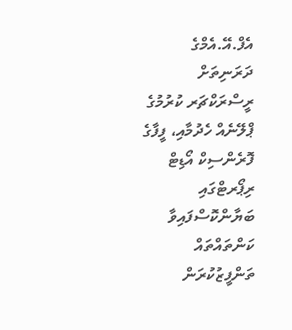އެފް.އޭ.އެމްގެ ދަރަނިތަށް ރީސްރަކްޗަރ ކުރުމުގެ ޕްލޭނެއް ހެދުމާއި، ފީފާގެ ފޮރެންސިކް އޯޑިޓް ރިޕޯރޓްގައި ބަޔާންކޮސްފައިވާ ކަންތައްތައް ތަންފީޒުކުރަން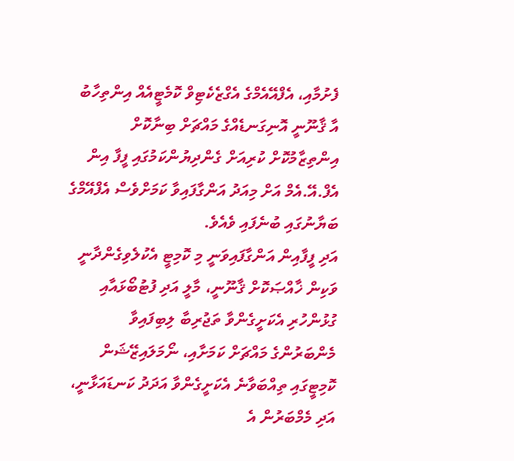ފެށުމާއި، އެފްއޭއެމްގެ އެގްޒެކެޓިވް ކޮމެޓީއެއް އިންތިހާބު އާ ޤާނޫނީ އޮނިގަނޑެއްގެ މައްޗަށް ބިނާކޮށް އިންތިޒާމުކޮށް ކުރިއަށް ގެންދިޔުންކަމުގައި ފީފާ އިން އެފް.އޭ.އެމް އަށް މިއަދު އަންގާފައިވާ ކަމަށްވެސް އެފްއޭމްގެ ބަޔާނުގައި ބުނެފައި ވެއެވެ.
އަދި ފީފާއިން އަންގާފައިވަނީ މި ކޮމިޓީ އެކުލެވިގެންދާނީ ވަކިން ޚާއްޞަކޮށް ޤާނޫނީ، މާލީ އަދި ފުޓުބޯޅައާއި ގުޅުންހުރި އެކަށީގެންވާ ތަޖުރިބާ ލިބިފައިވާ މެންބަރުންގެ މައްޗަށް ކަމަށާއި، ނޯމަލައިޒޭޝަން ކޮމިޓީގައި ތިއްބަވާނެ އެކަށީގެންވާ އަދަދު ކަނޑައަޅާނީ، އަދި މެމްބަރުން އެ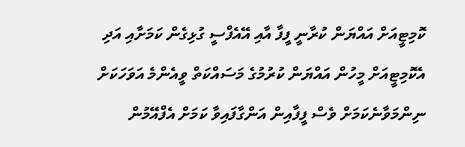ކޮމިޓީއަށް އައްޔަން ކުރާނީ ފީފާ އާއި އޭއެފްސީ ގުޅިގެން ކަމަށާއި އަދި އެކޮމިޓީއަށް މީހުން އައްޔަން ކުރުމުގެ މަސައްކަތް ވީއެންމެ އަވަހަކަށް ނިންމަވާނެކަމަށް ވެސް ފީފާއިން އަންގާފައިވާ ކަމަށް އެފްއޭމުން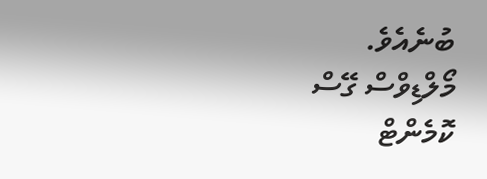ބުނެއެވެ.
މޯލްޑިވްސް ގޭސް
ކޮމެންޓް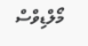މޯލްޑިވްސް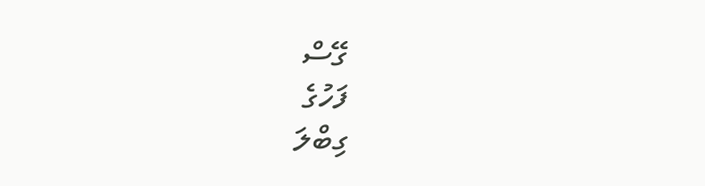ގޭސް
ފަހުގެ
ގިބްލަ